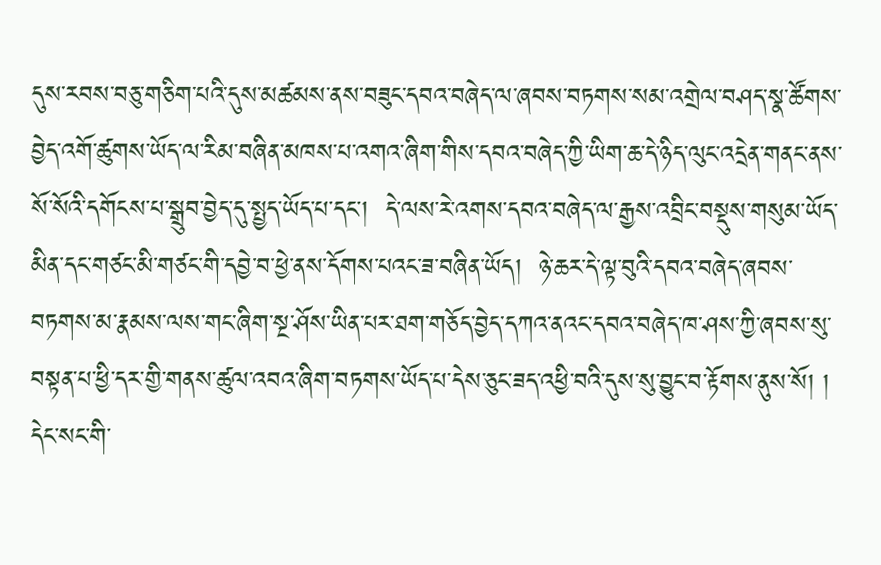དུས་རབས་བཅུ་གཅིག་པའི་དུས་མཚམས་ནས་བཟུང་དབའ་བཞེད་ལ་ཞབས་བཏགས་སམ་འགྲེལ་བཤད་སྣ་ཚོགས་བྱེད་འགོ་ཚུགས་ཡོད་ལ་རིམ་བཞིན་མཁས་པ་འགའ་ཞིག་གིས་དབའ་བཞེད་ཀྱི་ཡིག་ཆ་དེ་ཉིད་ལུང་འདྲེན་གནང་ནས་སོ་སོའི་དགོངས་པ་སྒྲུབ་བྱེད་དུ་སྤྱད་ཡོད་པ་དང་།  དེ་ལས་རེ་འགས་དབའ་བཞེད་ལ་རྒྱས་འབྲིང་བསྡུས་གསུམ་ཡོད་མིན་དང་གཙང་མི་གཙང་གི་དབྱེ་བ་ཕྱེ་ནས་དོགས་པའང་ཟ་བཞིན་ཡོད།  ཉེ་ཆར་དེ་ལྟ་བུའི་དབའ་བཞེད་ཞབས་བཏགས་མ་རྣམས་ལས་གང་ཞིག་སྔ་ཤོས་ཡིན་པར་ཐག་གཅོད་བྱེད་དཀའ་ནའང་དབའ་བཞེད་ཁ་ཤས་ཀྱི་ཞབས་སུ་བསྟན་པ་ཕྱི་དར་གྱི་གནས་ཚུལ་འབའ་ཞིག་བཏགས་ཡོད་པ་དེས་ཅུང་ཟད་འཕྱི་བའི་དུས་སུ་བྱུང་བ་རྟོགས་ནུས་སོ། །  དེང་སང་གི་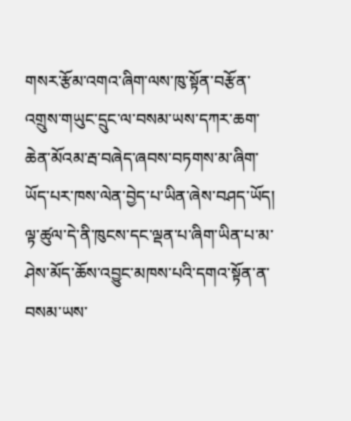གསར་རྩོམ་འགའ་ཞིག་ལས་ཁུ་སྟོན་བརྩོན་འགྲུས་གཡུང་དྲུང་ལ་བསམ་ཡས་དཀར་ཆག་ཆེན་མོའམ་རྦ་བཞེད་ཞབས་བཏགས་མ་ཞིག་ཡོད་པར་ཁས་ལེན་བྱེད་པ་ཡིན་ཞེས་བཤད་ཡོད།  ལྟ་ཚུལ་དེ་ནི་ཁུངས་དང་ལྡན་པ་ཞིག་ཡིན་པ་མ་ཤེས་མོད་ཆོས་འབྱུང་མཁས་པའི་དགའ་སྟོན་ན་བསམ་ཡས་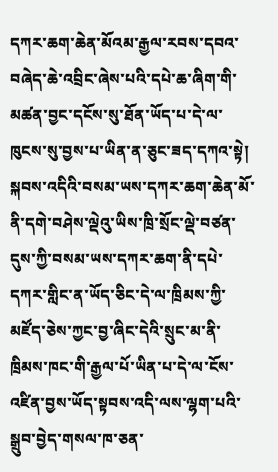དཀར་ཆག་ཆེན་མོའམ་རྒྱལ་རབས་དབའ་བཞེད་ཆེ་འབྲིང་ཞེས་པའི་དཔེ་ཆ་ཞིག་གི་མཚན་བྱང་དངོས་སུ་ཐོན་ཡོད་པ་དེ་ལ་ཁུངས་སུ་བྱས་པ་ཡིན་ན་ཅུང་ཟད་དཀའ་སྟེ། སྐབས་འདིའི་བསམ་ཡས་དཀར་ཆག་ཆེན་མོ་ནི་དགེ་བཤེས་ལྡེའུ་ཡིས་ཁྲི་སྲོང་ལྡེ་བཙན་དུས་ཀྱི་བསམ་ཡས་དཀར་ཆག་ནི་དཔེ་དཀར་གླིང་ན་ཡོད་ཅིང་དེ་ལ་ཁྲིམས་ཀྱི་མཛོད་ཅེས་ཀྱང་བྱ་ཞིང་དེའི་སྲུང་མ་ནི་ཁྲིམས་ཁང་གི་རྒྱལ་པོ་ཡིན་པ་དེ་ལ་ངོས་འཛིན་བྱས་ཡོད་སྟབས་འདི་ལས་ལྷག་པའི་སྒྲུབ་བྱེད་གསལ་ཁ་ཅན་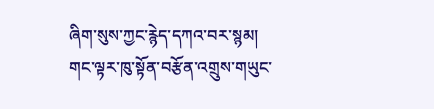ཞིག་སུས་ཀྱང་རྙེད་དཀའ་བར་སྙམ།  གང་ལྟར་ཁུ་སྟོན་བརྩོན་འགྲུས་གཡུང་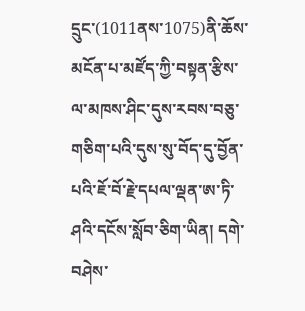དྲུང་(1011ནས་1075)ནི་ཆོས་མངོན་པ་མཛོད་ཀྱི་བསྟན་རྩིས་ལ་མཁས་ཤིང་དུས་རབས་བཅུ་གཅིག་པའི་དུས་སུ་བོད་དུ་བྱོན་པའི་ཇོ་བོ་རྗེ་དཔལ་ལྡན་ཨ་ཏི་ཤའི་དངོས་སློབ་ཅིག་ཡིན། དགེ་བཤེས་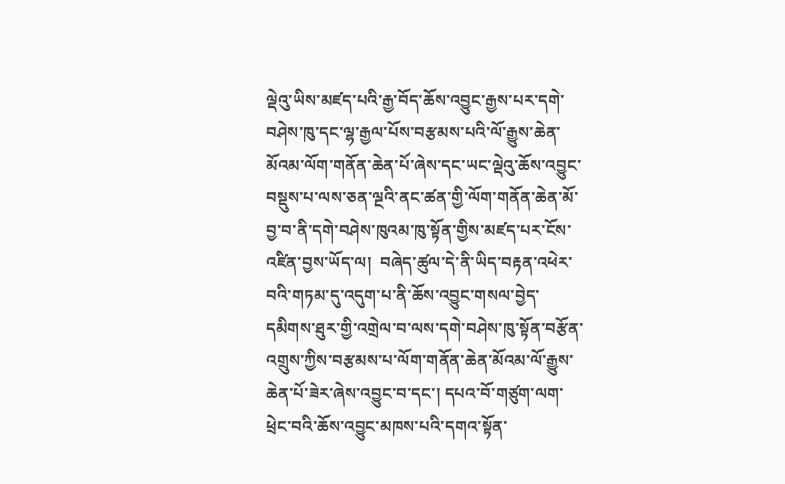ལྡེའུ་ཡིས་མཛད་པའི་རྒྱ་བོད་ཆོས་འབྱུང་རྒྱས་པར་དགེ་བཤེས་ཁུ་དང་ལྷ་རྒྱལ་པོས་བརྩམས་པའི་ལོ་རྒྱུས་ཆེན་མོའམ་ལོག་གནོན་ཆེན་པོ་ཞེས་དང་ཡང་ལྡེའུ་ཆོས་འབྱུང་བསྡུས་པ་ལས་ཅན་ལྔའི་ནང་ཚན་གྱི་ལོག་གནོན་ཆེན་མོ་བྱ་བ་ནི་དགེ་བཤེས་ཁུའམ་ཁུ་སྟོན་གྱིས་མཛད་པར་ངོས་འཛིན་བྱས་ཡོད་ལ།  བཞེད་ཚུལ་དེ་ནི་ཡིད་བརྟན་འཕེར་བའི་གཏམ་དུ་འདུག་པ་ནི་ཆོས་འབྱུང་གསལ་བྱེད་དམིགས་ཐུར་གྱི་འགྲེལ་བ་ལས་དགེ་བཤེས་ཁུ་སྟོན་བརྩོན་འགྲུས་ཀྱིས་བརྩམས་པ་ལོག་གནོན་ཆེན་མོའམ་ལོ་རྒྱུས་ཆེན་པོ་ཟེར་ཞེས་འབྱུང་བ་དང་། དཔའ་བོ་གཙུག་ལག་ཕྲེང་བའི་ཆོས་འབྱུང་མཁས་པའི་དགའ་སྟོན་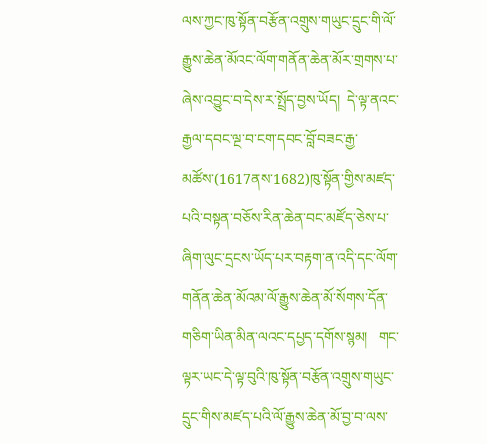ལས་ཀྱང་ཁུ་སྟོན་བརྩོན་འགྲུས་གཡུང་དྲུང་གི་ལོ་རྒྱུས་ཆེན་མོའང་ལོག་གནོན་ཆེན་མོར་གྲགས་པ་ཞེས་འབྱུང་བ་དེས་ར་སྤྲོད་བྱས་ཡོད།  དེ་ལྟ་ནའང་རྒྱལ་དབང་ལྔ་བ་ངག་དབང་བློ་བཟང་རྒྱ་མཚོས་(1617ནས་1682)ཁུ་སྟོན་གྱིས་མཛད་པའི་བསྟན་བཅོས་རིན་ཆེན་བང་མཛོད་ཅེས་པ་ཞིག་ལུང་དྲངས་ཡོད་པར་བརྟག་ན་འདི་དང་ལོག་གནོན་ཆེན་མོའམ་ལོ་རྒྱུས་ཆེན་མོ་སོགས་དོན་གཅིག་ཡིན་མིན་ལའང་དཔྱད་དགོས་སྙམ།   གང་ལྟར་ཡང་དེ་ལྟ་བུའི་ཁུ་སྟོན་བརྩོན་འགྲུས་གཡུང་དྲུང་གིས་མཛད་པའི་ལོ་རྒྱུས་ཆེན་མོ་བྱ་བ་ལས་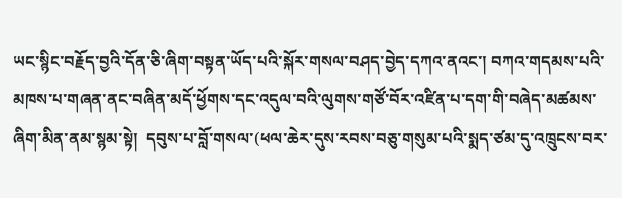ཡང་སྙིང་བརྗོད་བྱའི་དོན་ཅི་ཞིག་བསྟན་ཡོད་པའི་སྐོར་གསལ་བཤད་བྱེད་དཀའ་ནའང་། བཀའ་གདམས་པའི་མཁས་པ་གཞན་ནང་བཞིན་མདོ་ཕྱོགས་དང་འདུལ་བའི་ལུགས་གཙོ་བོར་འཛིན་པ་དག་གི་བཞེད་མཚམས་ཞིག་མིན་ནམ་སྙམ་སྟེ།  དབུས་པ་བློ་གསལ་(ཕལ་ཆེར་དུས་རབས་བཅུ་གསུམ་པའི་སྨད་ཙམ་དུ་འཁྲུངས་བར་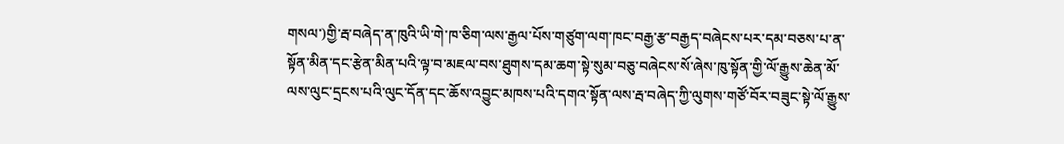གསལ་)གྱི་རྦ་བཞེད་ན་ཁུའི་ཡི་གེ་ཁ་ཅིག་ལས་རྒྱལ་པོས་གཙུག་ལག་ཁང་བརྒྱ་རྩ་བརྒྱད་བཞེངས་པར་དམ་བཅས་པ་ན་སྟོན་མིན་དང་རྩེན་མིན་པའི་ལྟ་བ་མཇལ་བས་ཐུགས་དམ་ཆག་སྟེ་སུམ་བཅུ་བཞེངས་སོ་ཞེས་ཁུ་སྟོན་གྱི་ལོ་རྒྱུས་ཆེན་མོ་ལས་ལུང་དྲངས་པའི་ལུང་དོན་དང་ཆོས་འབྱུང་མཁས་པའི་དགའ་སྟོན་ལས་རྦ་བཞེད་ཀྱི་ལུགས་གཙོ་བོར་བཟུང་སྟེ་ལོ་རྒྱུས་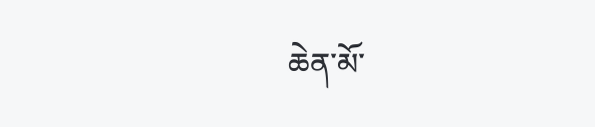ཆེན་མོ་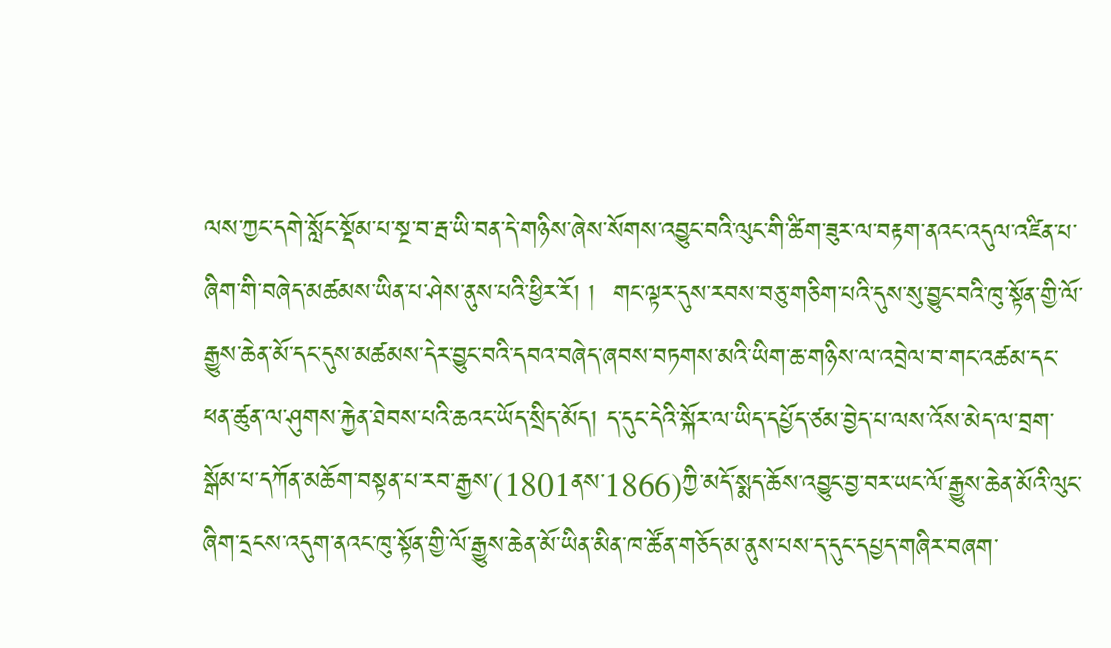ལས་ཀྱང་དགེ་སློང་སྡོམ་པ་སྔ་བ་རྦ་ཡི་བན་དེ་གཉིས་ཞེས་སོགས་འབྱུང་བའི་ལུང་གི་ཚིག་ཟུར་ལ་བརྟག་ནའང་འདུལ་འཛིན་པ་ཞིག་གི་བཞེད་མཚམས་ཡིན་པ་ཤེས་ནུས་པའི་ཕྱིར་རོ། །  གང་ལྟར་དུས་རབས་བཅུ་གཅིག་པའི་དུས་སུ་བྱུང་བའི་ཁུ་སྟོན་གྱི་ལོ་རྒྱུས་ཆེན་མོ་དང་དུས་མཚམས་དེར་བྱུང་བའི་དབའ་བཞེད་ཞབས་བཏགས་མའི་ཡིག་ཆ་གཉིས་ལ་འབྲེལ་བ་གང་འཚམ་དང་ཕན་ཚུན་ལ་ཤུགས་རྐྱེན་ཐེབས་པའི་ཆའང་ཡོད་སྲིད་མོད། ད་དུང་དེའི་སྐོར་ལ་ཡིད་དཔྱོད་ཙམ་བྱེད་པ་ལས་འོས་མེད་ལ་བྲག་སྒོམ་པ་དཀོན་མཆོག་བསྟན་པ་རབ་རྒྱས་(1801ནས་1866)ཀྱི་མདོ་སྨད་ཆོས་འབྱུང་བྱ་བར་ཡང་ལོ་རྒྱུས་ཆེན་མོའི་ལུང་ཞིག་དྲངས་འདུག་ནའང་ཁུ་སྟོན་གྱི་ལོ་རྒྱུས་ཆེན་མོ་ཡིན་མིན་ཁ་ཚོན་གཅོད་མ་ནུས་པས་ད་དུང་དཔྱད་གཞིར་བཞག་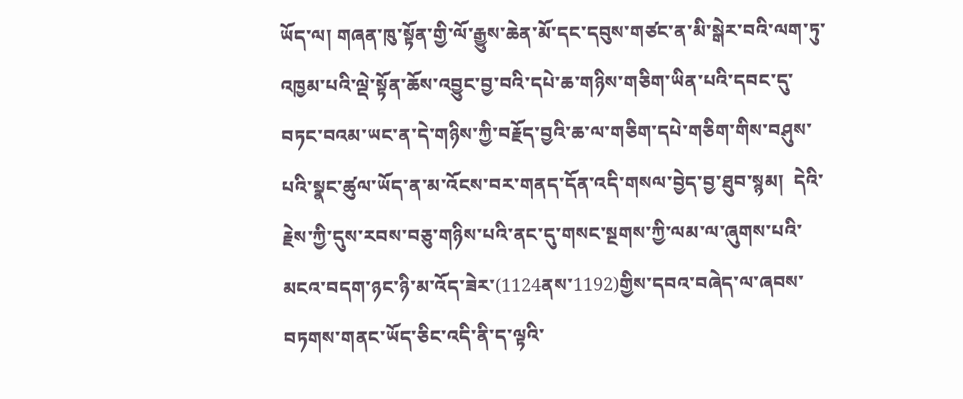ཡོད་ལ། གཞན་ཁུ་སྟོན་གྱི་ལོ་རྒྱུས་ཆེན་མོ་དང་དབུས་གཙང་ན་མི་སྒེར་བའི་ལག་ཏུ་འཁྱམ་པའི་ལྡེ་སྟོན་ཆོས་འབྱུང་བྱ་བའི་དཔེ་ཆ་གཉིས་གཅིག་ཡིན་པའི་དབང་དུ་བཏང་བའམ་ཡང་ན་དེ་གཉིས་ཀྱི་བརྗོད་བྱའི་ཆ་ལ་གཅིག་དཔེ་གཅིག་གིས་བཤུས་པའི་སྣང་ཚུལ་ཡོད་ན་མ་འོངས་བར་གནད་དོན་འདི་གསལ་བྱེད་བྱ་ཐུབ་སྙམ།  དེའི་རྗེས་ཀྱི་དུས་རབས་བཅུ་གཉིས་པའི་ནང་དུ་གསང་སྔགས་ཀྱི་ལམ་ལ་ཞུགས་པའི་མངའ་བདག་ཉང་ཉི་མ་འོད་ཟེར་(1124ནས་1192)གྱིས་དབའ་བཞེད་ལ་ཞབས་བཏགས་གནང་ཡོད་ཅིང་འདི་ནི་ད་ལྟའི་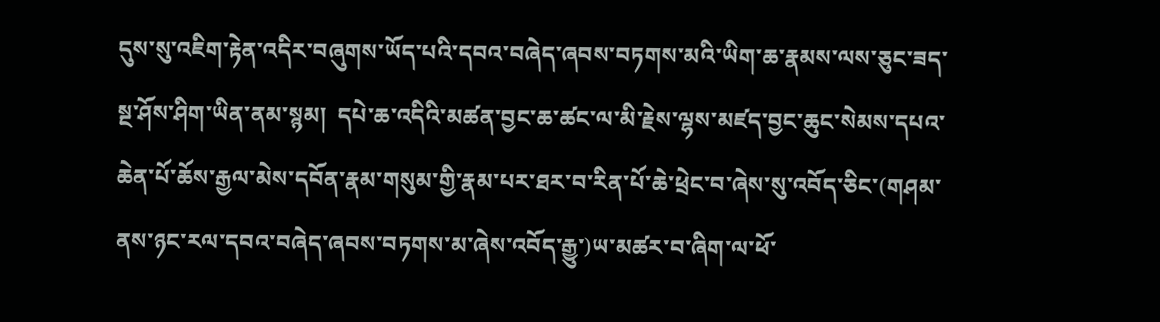དུས་སུ་འཇིག་རྟེན་འདིར་བཞུགས་ཡོད་པའི་དབའ་བཞེད་ཞབས་བཏགས་མའི་ཡིག་ཆ་རྣམས་ལས་ཅུང་ཟད་སྔ་ཤོས་ཤིག་ཡིན་ནམ་སྙམ།  དཔེ་ཆ་འདིའི་མཚན་བྱང་ཆ་ཚང་ལ་མི་རྗེས་ལྷས་མཛད་བྱང་ཆུང་སེམས་དཔའ་ཆེན་པོ་ཆོས་རྒྱལ་མེས་དབོན་རྣམ་གསུམ་གྱི་རྣམ་པར་ཐར་བ་རིན་པོ་ཆེ་ཕྲེང་བ་ཞེས་སུ་འབོད་ཅིང་(གཤམ་ནས་ཉང་རལ་དབའ་བཞེད་ཞབས་བཏགས་མ་ཞེས་འབོད་རྒྱུ་)ཡ་མཚར་བ་ཞིག་ལ་ཕོ་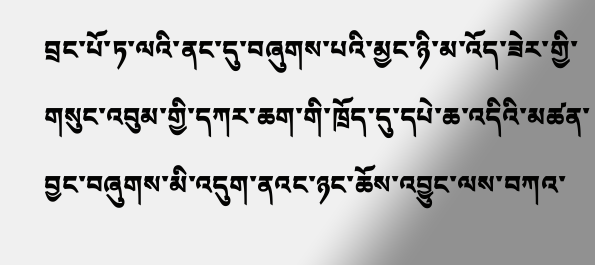བྲང་པོ་ཏ་ལའི་ནང་དུ་བཞུགས་པའི་མྱང་ཉི་མ་འོད་ཟེར་གྱི་གསུང་འབུམ་གྱི་དཀར་ཆག་གི་ཁྲོད་དུ་དཔེ་ཆ་འདིའི་མཚན་བྱང་བཞུགས་མི་འདུག་ནའང་ཉང་ཆོས་འབྱུང་ལས་བཀའ་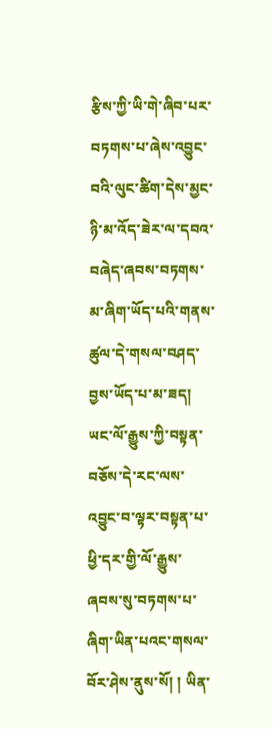རྩིས་ཀྱི་ཡི་གེ་ཞིབ་པར་བཏགས་པ་ཞེས་འབྱུང་བའི་ལུང་ཚིག་དེས་མྱང་ཉི་མ་འོད་ཟེར་ལ་དབའ་བཞེད་ཞབས་བཏགས་མ་ཞིག་ཡོད་པའི་གནས་ཚུལ་དེ་གསལ་བཤད་བྱས་ཡོད་པ་མ་ཟད།  ཡང་ལོ་རྒྱུས་ཀྱི་བསྟན་བཅོས་དེ་རང་ལས་འབྱུང་བ་ལྟར་བསྟན་པ་ཕྱི་དར་གྱི་ལོ་རྒྱུས་ཞབས་སུ་བཏགས་པ་ཞིག་ཡིན་པའང་གསལ་བོར་ཤེས་ནུས་སོ། ། ཡིན་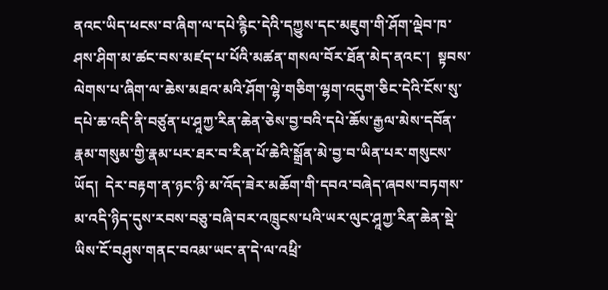ནའང་ཡིད་ཕངས་བ་ཞིག་ལ་དཔེ་རྙིང་དེའི་དཀྱུས་དང་མཇུག་གི་ཤོག་ལྡེབ་ཁ་ཤས་ཤིག་མ་ཚང་བས་མཛད་པ་པོའི་མཚན་གསལ་བོར་ཐོན་མེད་ནའང་།  སྟབས་ལེགས་པ་ཞིག་ལ་ཆེས་མཐའ་མའི་ཤོག་ལྷེ་གཅིག་ལྷག་འདུག་ཅིང་དེའི་ངོས་སུ་དཔེ་ཆ་འདི་ནི་བཙུན་པ་ཤཱཀྱ་རིན་ཆེན་ཅེས་བྱ་བའི་དཔེ་ཆོས་རྒྱལ་མེས་དབོན་རྣམ་གསུམ་གྱི་རྣམ་པར་ཐར་བ་རིན་པོ་ཆེའི་སྒྲོན་མེ་བྱ་བ་ཡིན་པར་གསུངས་ཡོད།  དེར་བརྟག་ན་ཉང་ཉི་མ་འོད་ཟེར་མཆོག་གི་དབའ་བཞེད་ཞབས་བཏགས་མ་འདི་ཉིད་དུས་རབས་བཅུ་བཞི་བར་འཁྲུངས་པའི་ཡར་ལུང་ཤཱཀྱ་རིན་ཆེན་སྡེ་ཡིས་ངོ་བཤུས་གནང་བའམ་ཡང་ན་དེ་ལ་འཕྲི་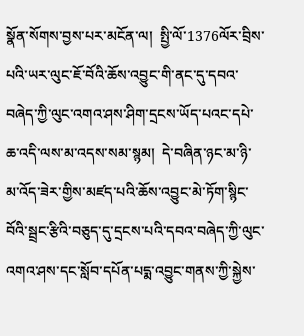སྣོན་སོགས་བྱས་པར་མངོན་ལ།  སྤྱི་ལོ་1376ལོར་བྲིས་པའི་ཡར་ལུང་ཇོ་བོའི་ཆོས་འབྱུང་གི་ནང་དུ་དབའ་བཞེད་ཀྱི་ལུང་འགའ་ཤས་ཤིག་དྲངས་ཡོད་པའང་དཔེ་ཆ་འདི་ལས་མ་འདས་སམ་སྙམ།  དེ་བཞིན་ཉང་མ་ཉི་མ་འོད་ཟེར་གྱིས་མཛད་པའི་ཆོས་འབྱུང་མེ་ཏོག་སྙིང་བོའི་སྦྲང་རྩིའི་བཅུད་དུ་དྲངས་པའི་དབའ་བཞེད་ཀྱི་ལུང་འགའ་ཤས་དང་སློབ་དཔོན་པདྨ་འབྱུང་གནས་ཀྱི་སྐྱེས་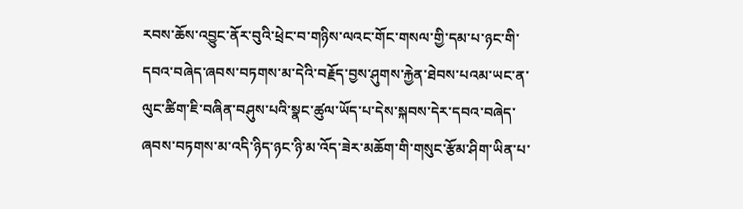རབས་ཆོས་འབྱུང་ནོར་བུའི་ཕྲེང་བ་གཉིས་ལའང་གོང་གསལ་གྱི་དམ་པ་ཉང་གི་དབའ་བཞེད་ཞབས་བཏགས་མ་དེའི་བརྗོད་བྱས་ཤུགས་རྐྱེན་ཐེབས་པའམ་ཡང་ན་ལུང་ཚིག་ཇི་བཞིན་བཤུས་པའི་སྣང་ཚུལ་ཡོད་པ་དེས་སྐབས་དེར་དབའ་བཞེད་ཞབས་བཏགས་མ་འདི་ཉིད་ཉང་ཉི་མ་འོད་ཟེར་མཆོག་གི་གསུང་རྩོམ་ཤིག་ཡིན་པ་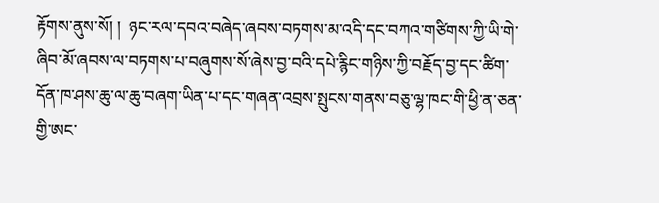རྟོགས་ནུས་སོ། །  ཉང་རལ་དབའ་བཞེད་ཞབས་བཏགས་མ་འདི་དང་བཀའ་གཙིགས་ཀྱི་ཡི་གེ་ཞིབ་མོ་ཞབས་ལ་བཏགས་པ་བཞུགས་སོ་ཞེས་བྱ་བའི་དཔེ་རྙིང་གཉིས་ཀྱི་བརྗོད་བྱ་དང་ཚིག་དོན་ཁ་ཤས་ཆུ་ལ་ཆུ་བཞག་ཡིན་པ་དང་གཞན་འབྲས་སྤུངས་གནས་བཅུ་ལྷ་ཁང་གི་ཕྱི་ན་ཅན་གྱི་ཨང་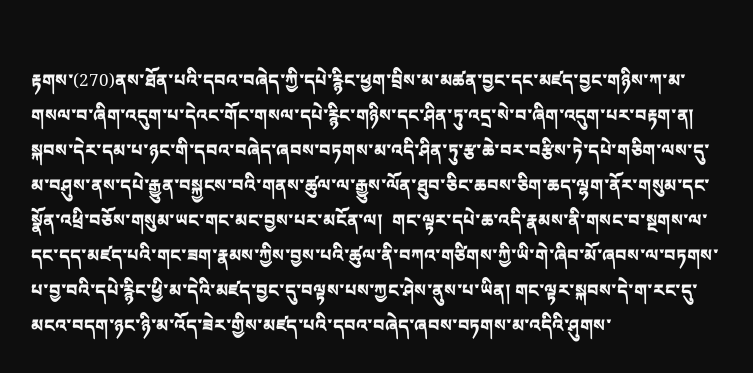རྟགས་(270)ནས་ཐོན་པའི་དབའ་བཞེད་ཀྱི་དཔེ་རྙིང་ཕྱག་བྲིས་མ་མཚན་བྱང་དང་མཛད་བྱང་གཉིས་ཀ་མ་གསལ་བ་ཞིག་འདུག་པ་དེའང་གོང་གསལ་དཔེ་རྙིང་གཉིས་དང་ཤིན་ཏུ་འདྲ་སེ་བ་ཞིག་འདུག་པར་བརྟག་ན། སྐབས་དེར་དམ་པ་ཉང་གི་དབའ་བཞེད་ཞབས་བཏགས་མ་འདི་ཤིན་ཏུ་རྩ་ཆེ་བར་བརྩིས་ཏེ་དཔེ་གཅིག་ལས་དུ་མ་བཤུས་ནས་དཔེ་རྒྱུན་བསྐྱངས་བའི་གནས་ཚུལ་ལ་རྒྱུས་ལོན་ཐུབ་ཅིང་ཆབས་ཅིག་ཆད་ལྷག་ནོར་གསུམ་དང་སྣོན་འཕྲི་བཅོས་གསུམ་ཡང་གང་མང་བྱས་པར་མངོན་ལ།  གང་ལྟར་དཔེ་ཆ་འདི་རྣམས་ནི་གསང་བ་སྔགས་ལ་དང་དད་མཛད་པའི་གང་ཟག་རྣམས་ཀྱིས་བྱས་པའི་ཚུལ་ནི་བཀའ་གཙིགས་ཀྱི་ཡི་གེ་ཞིབ་མོ་ཞབས་ལ་བཏགས་པ་བྱ་བའི་དཔེ་རྙིང་ཕྱི་མ་དེའི་མཛད་བྱང་དུ་བལྟས་པས་ཀྱང་ཤེས་ནུས་པ་ཡིན། གང་ལྟར་སྐབས་དེ་ག་རང་དུ་མངའ་བདག་ཉང་ཉི་མ་འོད་ཟེར་གྱིས་མཛད་པའི་དབའ་བཞེད་ཞབས་བཏགས་མ་འདིའི་ཤུགས་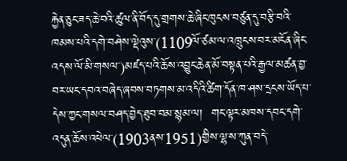རྐྱེན་ཅུང་ཟད་ཆེ་བའི་ཚུལ་ནི་བོད་དུ་གྲགས་ཆེ་ཞིང་ཁུངས་བཙུན་དུ་བརྩི་བའི་ཁམས་པའི་དགེ་བཤེས་ལྡེའུས་(1109ལོ་ཙམ་ལ་འཁྲུངས་བར་མངོན་ཞིང་འདས་ལོ་མི་གསལ་)མཛད་པའི་ཆོས་འབྱུང་ཆེན་མོ་བསྟན་པའི་རྒྱལ་མཚན་བྱ་བར་ཡང་དབའ་བཞེད་ཞབས་བཏགས་མ་འདིའི་ཚིག་དོན་ཁ་ཤས་དྲངས་ཡོད་པ་དེས་ཀྱང་གསལ་བཤད་བྱེད་ཐུབ་བམ་སྙམ་ལ།  གང་ལྟར་མཁས་དབང་དགེ་འདུན་ཆོས་འཕེལ་(1903ནས་1951)གྱིས་ལྷ་ས་ཀུན་བདེ་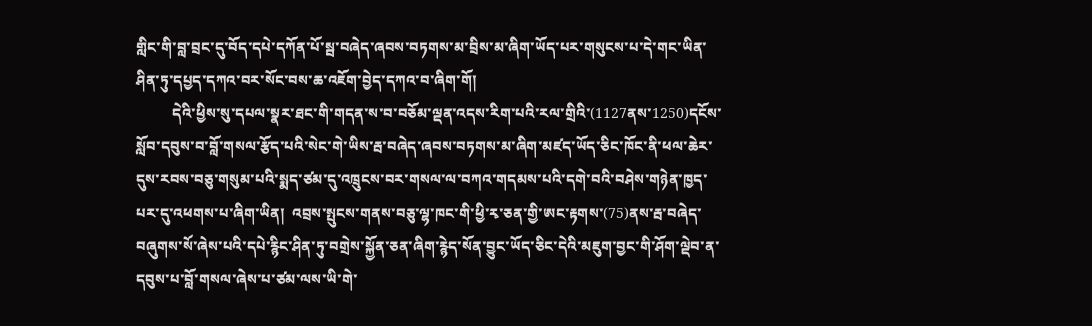གླིང་གི་བླ་བྲང་དུ་བོད་དཔེ་དཀོན་པོ་སྦ་བཞེད་ཞབས་བཏགས་མ་བྲིས་མ་ཞིག་ཡོད་པར་གསུངས་པ་དེ་གང་ཡིན་ཤིན་ཏུ་དཔྱད་དཀའ་བར་སོང་བས་ཆ་འཇོག་བྱེད་དཀའ་བ་ཞིག་གོ།
          དེའི་ཕྱིས་སུ་དཔལ་སྣར་ཐང་གི་གདན་ས་བ་བཅོམ་ལྡན་འདས་རིག་པའི་རལ་གྲིའི་(1127ནས་1250)དངོས་སློབ་དབུས་བ་བློ་གསལ་རྩོད་པའི་སེང་གེ་ཡིས་རྦ་བཞེད་ཞབས་བཏགས་མ་ཞིག་མཛད་ཡོད་ཅིང་ཁོང་ནི་ཕལ་ཆེར་དུས་རབས་བཅུ་གསུམ་པའི་སྨད་ཙམ་དུ་འཁྲུངས་བར་གསལ་ལ་བཀའ་གདམས་པའི་དགེ་བའི་བཤེས་གཉེན་ཁྱད་པར་དུ་འཕགས་པ་ཞིག་ཡིན།  འབྲས་སྤུངས་གནས་བཅུ་ལྷ་ཁང་གི་ཕྱི་རྭ་ཅན་གྱི་ཨང་རྟགས་(75)ནས་རྦ་བཞེད་བཞུགས་སོ་ཞེས་པའི་དཔེ་རྙིང་ཤིན་ཏུ་བགྲེས་སྐྱོན་ཅན་ཞིག་རྙེད་སོན་བྱུང་ཡོད་ཅིང་དེའི་མཇུག་བྱང་གི་ཤོག་ལྡེབ་ན་དབུས་པ་བློ་གསལ་ཞེས་པ་ཙམ་ལས་ཡི་གེ་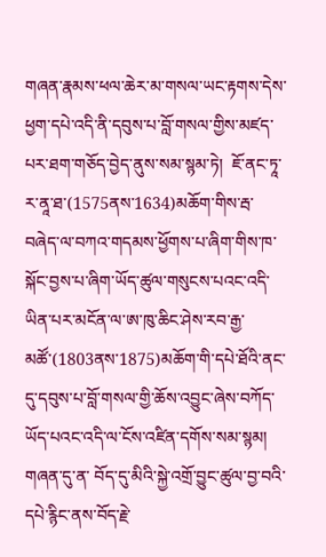གཞན་རྣམས་ཕལ་ཆེར་མ་གསལ་ཡང་རྟགས་དེས་ཕྱག་དཔེ་འདི་ནི་དབུས་པ་བློ་གསལ་གྱིས་མཛད་པར་ཐག་གཅོད་བྱེད་ནུས་སམ་སྙམ་ཏེ།  ཇོ་ནང་ཏཱ་ར་ནཱ་ཐ་(1575ནས་1634)མཆོག་གིས་རྦ་བཞེད་ལ་བཀའ་གདམས་ཕྱོགས་པ་ཞིག་གིས་ཁ་སྐོང་བྱས་པ་ཞིག་ཡོད་ཚུལ་གསུངས་པའང་འདི་ཡིན་པར་མངོན་ལ་ཨ་ཁུ་ཆིང་ཤེས་རབ་རྒྱ་མཚོ་(1803ནས་1875)མཆོག་གི་དཔེ་ཐོའི་ནང་དུ་དབུས་པ་བློ་གསལ་གྱི་ཆོས་འབྱུང་ཞེས་བཀོད་ཡོད་པའང་འདི་ལ་ངོས་འཛིན་དགོས་སམ་སྙམ།  གཞན་དུ་ན་ བོད་དུ་མིའི་སྐྱེ་འགྲོ་བྱུང་ཚུལ་བྱ་བའི་དཔེ་རྙིང་ནས་བོད་རྗེ་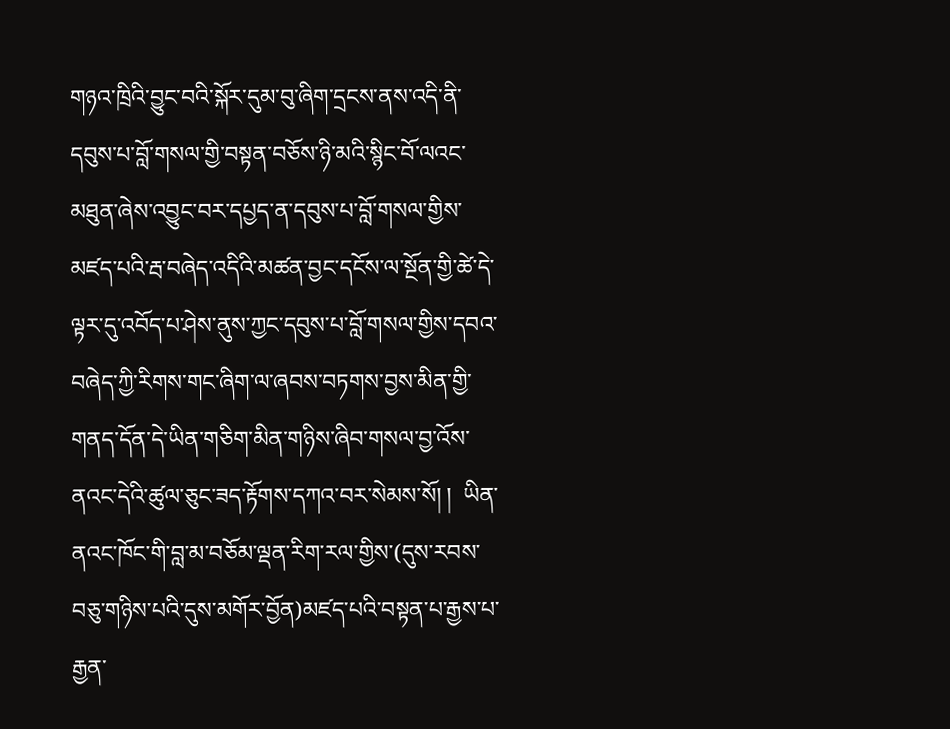གཉའ་ཁྲིའི་བྱུང་བའི་སྐོར་དུམ་བུ་ཞིག་དྲངས་ནས་འདི་ནི་དབུས་པ་བློ་གསལ་གྱི་བསྟན་བཅོས་ཉི་མའི་སྙིང་བོ་ལའང་མཐུན་ཞེས་འབྱུང་བར་དཔྱད་ན་དབུས་པ་བློ་གསལ་གྱིས་མཛད་པའི་རྦ་བཞེད་འདིའི་མཚན་བྱང་དངོས་ལ་སྔོན་གྱི་ཚེ་དེ་ལྟར་དུ་འབོད་པ་ཤེས་ནུས་ཀྱང་དབུས་པ་བློ་གསལ་གྱིས་དབའ་བཞེད་ཀྱི་རིགས་གང་ཞིག་ལ་ཞབས་བཏགས་བྱས་མིན་གྱི་གནད་དོན་དེ་ཡིན་གཅིག་མིན་གཉིས་ཞིབ་གསལ་བྱ་འོས་ནའང་དེའི་ཚུལ་ཅུང་ཟད་རྟོགས་དཀའ་བར་སེམས་སོ། །  ཡིན་ནའང་ཁོང་གི་བླ་མ་བཅོམ་ལྡན་རིག་རལ་གྱིས་(དུས་རབས་བཅུ་གཉིས་པའི་དུས་མགོར་བྱོན)མཛད་པའི་བསྟན་པ་རྒྱས་པ་རྒྱན་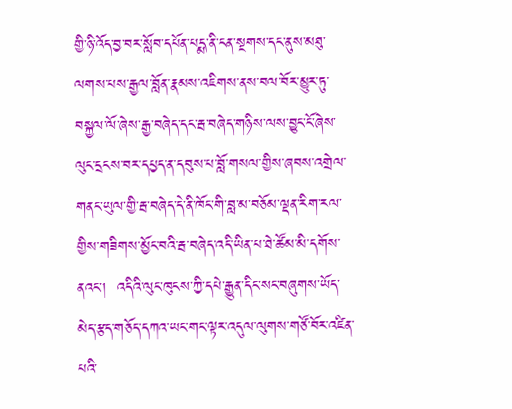གྱི་ཉི་འོད་བྱ་བར་སློབ་དཔོན་པདྨ་ནི་ངན་སྔགས་དང་ནུས་མཐུ་ལགས་པས་རྒྱལ་བློན་རྣམས་འཇིགས་ནས་བལ་བོར་མྱུར་ཏུ་བསྐྱལ་ལོ་ཞེས་རྒྱ་བཞེད་དང་རྦ་བཞེད་གཉིས་ལས་བྱུང་ངོ་ཞེས་ལུང་དྲངས་བར་དཔྱད་ན་དབུས་པ་བློ་གསལ་གྱིས་ཞབས་འགྲེལ་གནང་ཡུལ་གྱི་རྦ་བཞེད་དེ་ནི་ཁོང་གི་བླ་མ་བཅོམ་ལྡན་རིག་རལ་གྱིས་གཟིགས་མྱོང་བའི་རྦ་བཞེད་འདི་ཡིན་པ་ཐེ་ཚོམ་མི་དགོས་ནའང་།  འདིའི་ལུང་ཁུངས་ཀྱི་དཔེ་རྒྱུན་དིང་སང་བཞུགས་ཡོད་མེད་རྩད་གཅོད་དཀའ་ཡང་གང་ལྟར་འདུལ་ལུགས་གཙོ་བོར་འཛིན་པའི་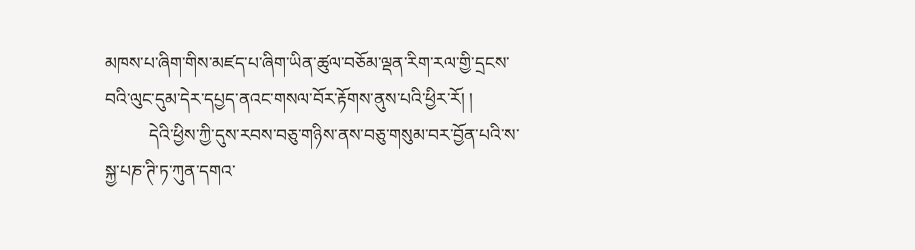མཁས་པ་ཞིག་གིས་མཛད་པ་ཞིག་ཡིན་ཚུལ་བཅོམ་ལྡན་རིག་རལ་གྱི་དྲངས་བའི་ལུང་དུམ་དེར་དཔྱད་ནའང་གསལ་བོར་རྟོགས་ནུས་པའི་ཕྱིར་རོ། །
          དེའི་ཕྱིས་ཀྱི་དུས་རབས་བཅུ་གཉིས་ནས་བཅུ་གསུམ་བར་བྱོན་པའི་ས་སྐྱ་པཎ་ཊི་ཏ་ཀུན་དགའ་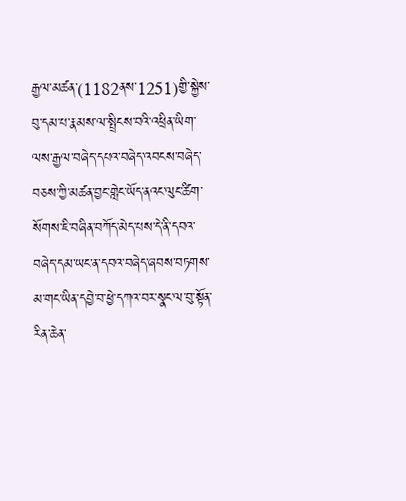རྒྱལ་མཚན་(1182ནས་1251)གྱི་སྐྱེས་བུ་དམ་པ་རྣམས་ལ་སྤྲིངས་བའི་འཕྲིན་ཡིག་ལས་རྒྱལ་བཞེད་དཔའ་བཞེད་འབངས་བཞེད་བཅས་ཀྱི་མཚན་བྱང་གླེང་ཡོད་ནའང་ལུང་ཚིག་སོགས་ཇི་བཞིན་བཀོད་མེད་པས་དེ་ནི་དབའ་བཞེད་དམ་ཡང་ན་དབའ་བཞེད་ཞབས་བཏགས་མ་གང་ཡིན་དབྱེ་བ་ཕྱེ་དཀའ་བར་སྣང་ལ་བུ་སྟོན་རིན་ཆེན་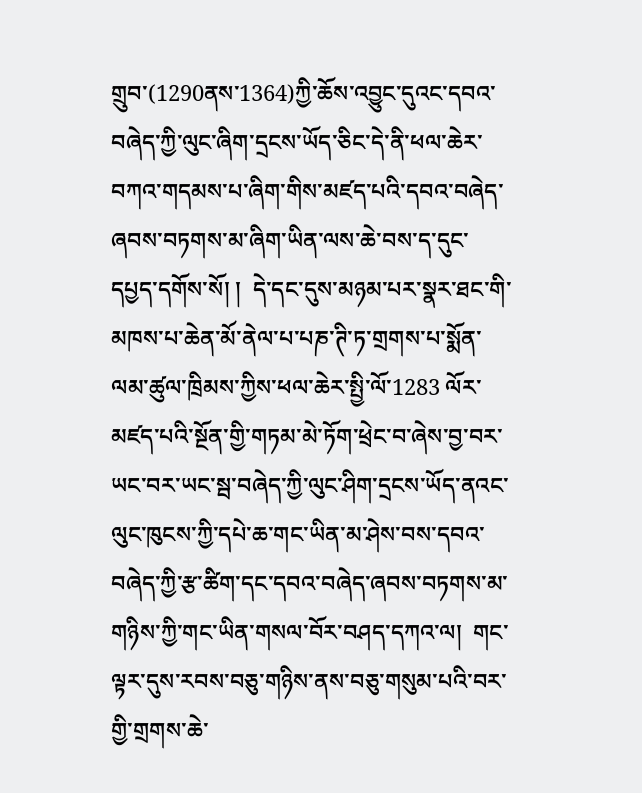གྲུབ་(1290ནས་1364)ཀྱི་ཆོས་འབྱུང་དུའང་དབའ་བཞེད་ཀྱི་ལུང་ཞིག་དྲངས་ཡོད་ཅིང་དེ་ནི་ཕལ་ཆེར་བཀའ་གདམས་པ་ཞིག་གིས་མཛད་པའི་དབའ་བཞེད་ཞབས་བཏགས་མ་ཞིག་ཡིན་ལས་ཆེ་བས་ད་དུང་དཔྱད་དགོས་སོ། །  དེ་དང་དུས་མཉམ་པར་སྣར་ཐང་གི་མཁས་པ་ཆེན་མོ་ནེལ་པ་པཎ་ཊི་ཏ་གྲགས་པ་སྨོན་ལམ་ཚུལ་ཁྲིམས་ཀྱིས་ཕལ་ཆེར་སྤྱི་ལོ་1283 ལོར་མཛད་པའི་སྔོན་གྱི་གཏམ་མེ་ཏོག་ཕྲེང་བ་ཞེས་བྱ་བར་ཡང་བར་ཡང་སྦ་བཞེད་ཀྱི་ལུང་ཤིག་དྲངས་ཡོད་ནའང་ལུང་ཁུངས་ཀྱི་དཔེ་ཆ་གང་ཡིན་མ་ཤེས་བས་དབའ་བཞེད་ཀྱི་རྩ་ཚིག་དང་དབའ་བཞེད་ཞབས་བཏགས་མ་གཉིས་ཀྱི་གང་ཡིན་གསལ་བོར་བཤད་དཀའ་ལ།  གང་ལྟར་དུས་རབས་བཅུ་གཉིས་ནས་བཅུ་གསུམ་པའི་བར་གྱི་གྲགས་ཆེ་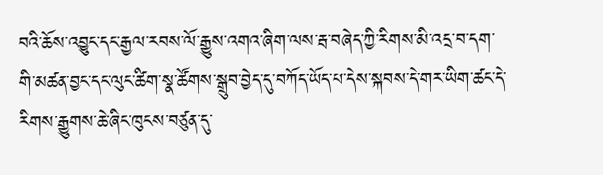བའི་ཆོས་འབྱུང་དང་རྒྱལ་རབས་ལོ་རྒྱུས་འགའ་ཞིག་ལས་རྦ་བཞེད་ཀྱི་རིགས་མི་འདྲ་བ་དག་གི་མཚན་བྱང་དང་ལུང་ཚིག་སྣ་ཚོགས་སྒྲུབ་བྱེད་དུ་བཀོད་ཡོད་པ་དེས་སྐབས་དེ་གར་ཡིག་ཚང་དེ་རིགས་རྒྱུགས་ཆེ་ཞིང་ཁུངས་བཙུན་དུ་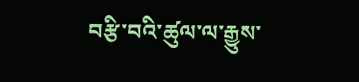བརྩི་བའི་ཚུལ་ལ་རྒྱུས་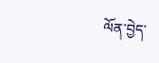ལོན་བྱེད་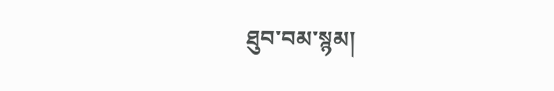ཐུབ་བམ་སྙམ།